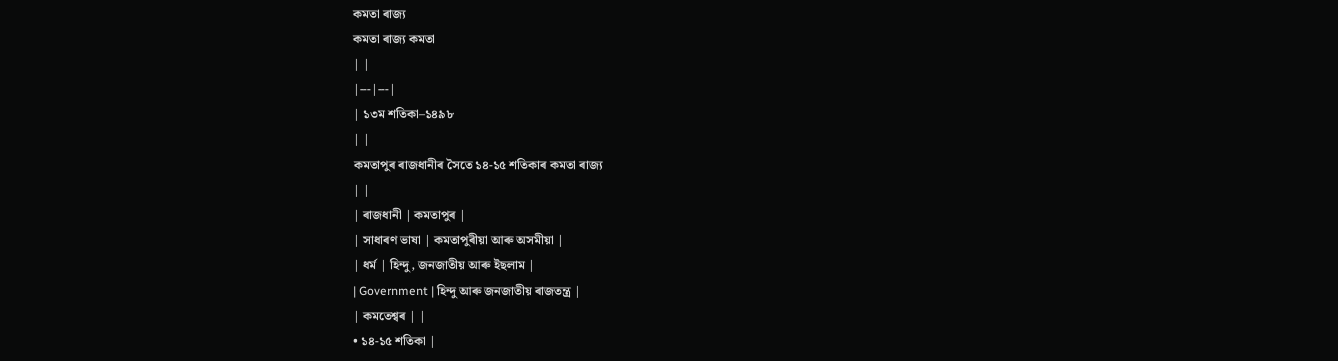কমতা ৰাজ্য
কমতা ৰাজ্য কমতা
| |
|---|---|
| ১৩ম শতিকা–১৪৯৮
| |
কমতাপুৰ ৰাজধানীৰ সৈতে ১৪-১৫ শতিকাৰ কমতা ৰাজ্য
| |
| ৰাজধানী | কমতাপুৰ |
| সাধাৰণ ভাষা | কমতাপুৰীয়া আৰু অসমীয়া |
| ধৰ্ম | হিন্দু, জনজাতীয় আৰু ইছলাম |
| Government | হিন্দু আৰু জনজাতীয় ৰাজতন্ত্ৰ |
| কমতেশ্বৰ | |
• ১৪-১৫ শতিকা |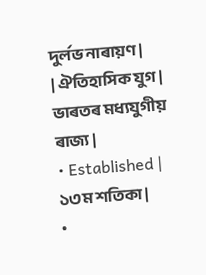দুৰ্লভ নাৰায়ণ |
| ঐতিহাসিক যুগ | ভাৰতৰ মধ্যযুগীয় ৰাজ্য |
• Established |
১৩ম শতিকা |
•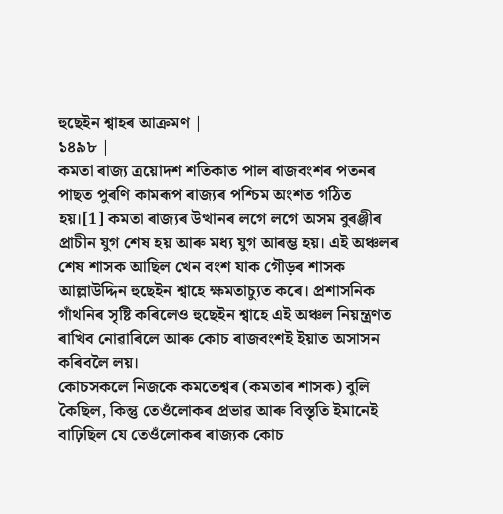হুছেইন শ্বাহৰ আক্ৰমণ |
১৪৯৮ |
কমতা ৰাজ্য ত্ৰয়োদশ শতিকাত পাল ৰাজবংশৰ পতনৰ পাছত পুৰণি কামৰূপ ৰাজ্যৰ পশ্চিম অংশত গঠিত হয়।[1] কমতা ৰাজ্যৰ উত্থানৰ লগে লগে অসম বুৰঞ্জীৰ প্ৰাচীন যুগ শেষ হয় আৰু মধ্য যুগ আৰম্ভ হয়। এই অঞ্চলৰ শেষ শাসক আছিল খেন বংশ যাক গৌড়ৰ শাসক আল্লাউদ্দিন হুছেইন শ্বাহে ক্ষমতাচ্যুত কৰে। প্ৰশাসনিক গাঁথনিৰ সৃষ্টি কৰিলেও হুছেইন শ্বাহে এই অঞ্চল নিয়ন্ত্ৰণত ৰাখিব নোৱাৰিলে আৰু কোচ ৰাজবংশই ইয়াত অসাসন কৰিবলৈ লয়।
কোচসকলে নিজকে কমতেশ্বৰ (কমতাৰ শাসক) বুলি কৈছিল, কিন্তু তেওঁলোকৰ প্ৰভাৱ আৰু বিস্তৃতি ইমানেই বাঢ়িছিল যে তেওঁলোকৰ ৰাজ্যক কোচ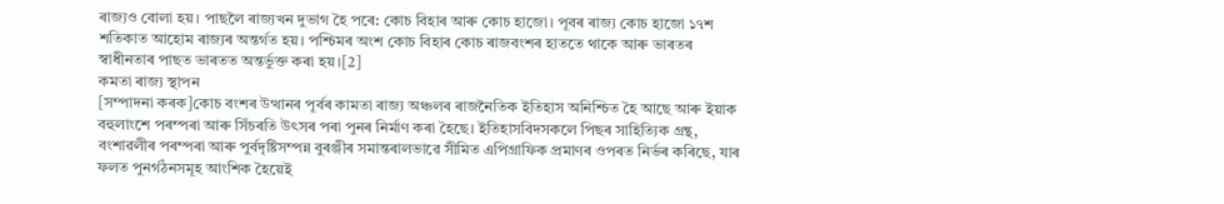ৰাজ্যও বোলা হয়। পাছলৈ ৰাজ্যখন দুভাগ হৈ পৰে: কোচ বিহাৰ আৰু কোচ হাজো। পূবৰ ৰাজ্য কোচ হাজো ১৭শ শতিকাত আহোম ৰাজ্যৰ অন্তৰ্গত হয়। পশ্চিমৰ অংশ কোচ বিহাৰ কোচ ৰাজবংশৰ হাততে থাকে আৰু ভাৰতৰ স্বাধীনতাৰ পাছত ভাৰতত অন্তৰ্ভুক্ত কৰা হয়।[2]
কমতা ৰাজ্য স্থাপন
[সম্পাদনা কৰক]কোচ বংশৰ উত্থানৰ পূৰ্বৰ কামতা ৰাজ্য অঞ্চলৰ ৰাজনৈতিক ইতিহাস অনিশ্চিত হৈ আছে আৰু ইয়াক বহুলাংশে পৰম্পৰা আৰু সিঁচৰতি উৎসৰ পৰা পুনৰ নিৰ্মাণ কৰা হৈছে। ইতিহাসবিদসকলে পিছৰ সাহিত্যিক গ্ৰন্থ, বংশাৱলীৰ পৰম্পৰা আৰু পুৰ্বদৃষ্টিসম্পন্ন বুৰঞ্জীৰ সমান্তৰালভাৱে সীমিত এপিগ্ৰাফিক প্ৰমাণৰ ওপৰত নিৰ্ভৰ কৰিছে, যাৰ ফলত পুনৰ্গঠনসমূহ আংশিক হৈয়েই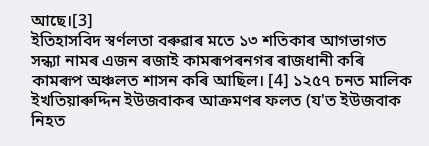আছে।[3]
ইতিহাসবিদ স্বৰ্ণলতা বৰুৱাৰ মতে ১৩ শতিকাৰ আগভাগত সন্ধ্যা নামৰ এজন ৰজাই কামৰূপৰনগৰ ৰাজধানী কৰি কামৰূপ অঞ্চলত শাসন কৰি আছিল। [4] ১২৫৭ চনত মালিক ইখতিয়াৰুদ্দিন ইউজবাকৰ আক্ৰমণৰ ফলত (য'ত ইউজবাক নিহত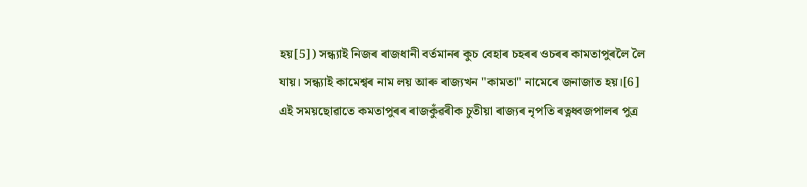হয়[5]) সন্ধ্যাই নিজৰ ৰাজধানী বৰ্তমানৰ কুচ বেহাৰ চহৰৰ ওচৰৰ কামতাপুৰলৈ লৈ যায়। সন্ধ্যাই কামেশ্বৰ নাম লয় আৰু ৰাজ্যখন "কামতা" নামেৰে জনাজাত হয়।[6] এই সময়ছোৱাতে কমতাপুৰৰ ৰাজকুঁৱৰীক চুতীয়া ৰাজ্যৰ নৃপতি ৰত্নধ্বজপালৰ পুত্ৰ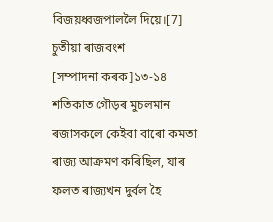বিজয়ধ্বজপাললৈ দিয়ে।[7]
চুতীয়া ৰাজবংশ
[সম্পাদনা কৰক]১৩-১৪ শতিকাত গৌড়ৰ মুচলমান ৰজাসকলে কেইবা বাৰো কমতা ৰাজ্য আক্ৰমণ কৰিছিল, যাৰ ফলত ৰাজ্যখন দুৰ্বল হৈ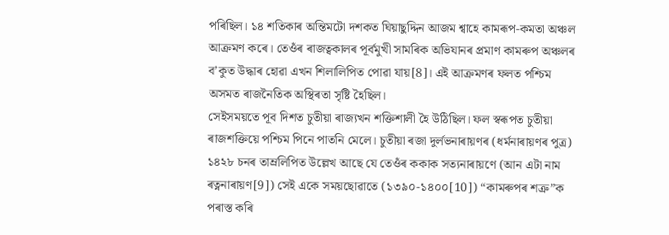পৰিছিল। ১৪ শতিকাৰ অন্তিমটো দশকত ঘিয়াছুদ্দিন আজম শ্বাহে কামৰূপ-কমতা অঞ্চল আক্ৰমণ কৰে। তেওঁৰ ৰাজত্বকালৰ পূৰ্বমুখী সামৰিক অভিযানৰ প্ৰমাণ কামৰুপ অঞ্চলৰ বʼকুত উদ্ধাৰ হোৱা এখন শিলালিপিত পোৱা যায়[8]। এই আক্ৰমণৰ ফলত পশ্চিম অসমত ৰাজনৈতিক অস্থিৰতা সৃষ্টি হৈছিল।
সেইসময়তে পূব দিশত চুতীয়া ৰাজ্যখন শক্তিশালী হৈ উঠিছিল। ফল স্বৰূপত চুতীয়া ৰাজশক্তিয়ে পশ্চিম পিনে পাতনি মেলে। চুতীয়া ৰজা দুৰ্লভনাৰায়ণৰ (ধৰ্মনাৰায়ণৰ পুত্ৰ) ১৪২৮ চনৰ তাম্ৰলিপিত উল্লেখ আছে যে তেওঁৰ ককাক সত্যনাৰায়ণে (আন এটা নাম ৰত্ননাৰায়ণ[9]) সেই একে সময়ছোৱাতে (১৩৯০-১৪০০[10]) “কামৰুপৰ শত্রু”ক পৰাস্ত কৰি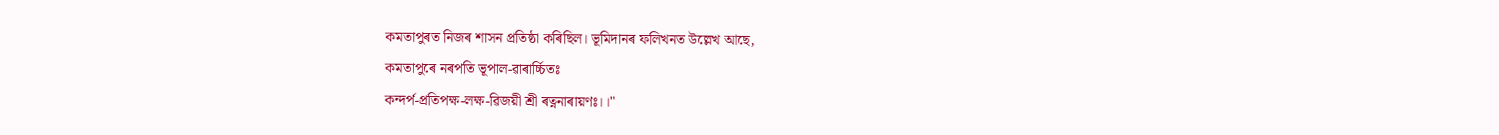কমতাপুৰত নিজৰ শাসন প্ৰতিষ্ঠা কৰিছিল। ভূমিদানৰ ফলিখনত উল্লেখ আছে,
কমতাপুৰে নৰপতি ভূপাল-ৱাৰাৰ্চ্চিতঃ
কন্দৰ্প-প্ৰতিপক্ষ-লক্ষ-ৱিজয়ী শ্ৰী ৰত্ননাৰায়ণঃ।।"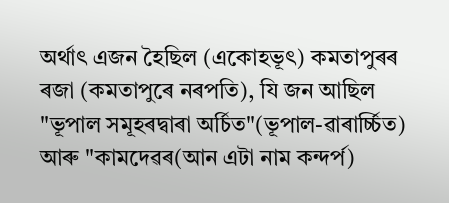অৰ্থাৎ এজন হৈছিল (একোহভূৎ) কমতাপুৰৰ ৰজা (কমতাপুৰে নৰপতি), যি জন আছিল "ভূপাল সমূহৰদ্বাৰা অৰ্চিত"(ভূপাল-ৱাৰাৰ্চ্চিত) আৰু "কামদেৱৰ(আন এটা নাম কন্দৰ্প)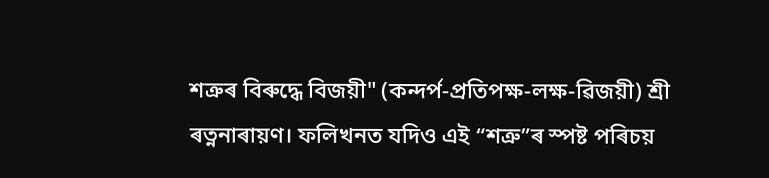শত্ৰুৰ বিৰুদ্ধে বিজয়ী" (কন্দৰ্প-প্ৰতিপক্ষ-লক্ষ-ৱিজয়ী) শ্ৰী ৰত্ননাৰায়ণ। ফলিখনত যদিও এই “শত্রু”ৰ স্পষ্ট পৰিচয়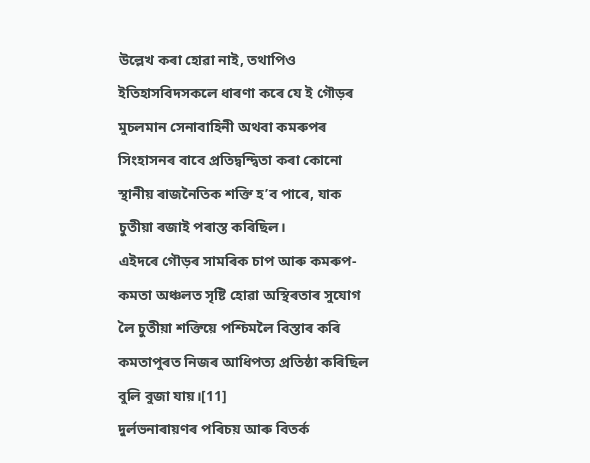উল্লেখ কৰা হোৱা নাই, তথাপিও ইতিহাসবিদসকলে ধাৰণা কৰে যে ই গৌড়ৰ মুচলমান সেনাবাহিনী অথবা কমৰুপৰ সিংহাসনৰ বাবে প্ৰতিদ্বন্দ্বিতা কৰা কোনো স্থানীয় ৰাজনৈতিক শক্তি হ’ব পাৰে, যাক চুতীয়া ৰজাই পৰাস্ত কৰিছিল।
এইদৰে গৌড়ৰ সামৰিক চাপ আৰু কমৰুপ-কমতা অঞ্চলত সৃষ্টি হোৱা অস্থিৰতাৰ সুযোগ লৈ চুতীয়া শক্তিয়ে পশ্চিমলৈ বিস্তাৰ কৰি কমতাপুৰত নিজৰ আধিপত্য প্ৰতিষ্ঠা কৰিছিল বুলি বুজা যায়।[11]
দুৰ্লভনাৰায়ণৰ পৰিচয় আৰু বিতৰ্ক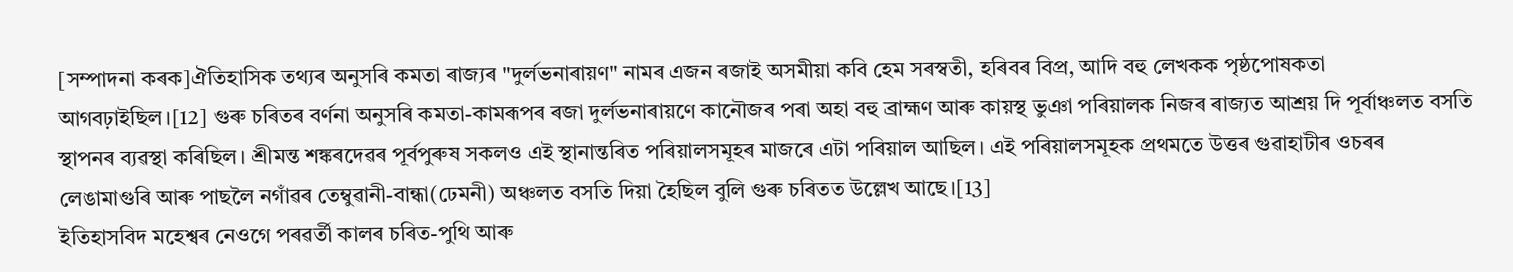[সম্পাদনা কৰক]ঐতিহাসিক তথ্যৰ অনুসৰি কমতা ৰাজ্যৰ "দুৰ্লভনাৰায়ণ" নামৰ এজন ৰজাই অসমীয়া কবি হেম সৰস্বতী, হৰিবৰ বিপ্ৰ, আদি বহু লেখকক পৃষ্ঠপোষকতা আগবঢ়াইছিল।[12] গুৰু চৰিতৰ বৰ্ণনা অনুসৰি কমতা-কামৰূপৰ ৰজা দুৰ্লভনাৰায়ণে কানৌজৰ পৰা অহা বহু ব্ৰাহ্মণ আৰু কায়স্থ ভুঞা পৰিয়ালক নিজৰ ৰাজ্যত আশ্ৰয় দি পূৰ্বাঞ্চলত বসতি স্থাপনৰ ব্যৱস্থা কৰিছিল। শ্ৰীমন্ত শঙ্কৰদেৱৰ পূৰ্বপুৰুষ সকলও এই স্থানান্তৰিত পৰিয়ালসমূহৰ মাজৰে এটা পৰিয়াল আছিল। এই পৰিয়ালসমূহক প্ৰথমতে উত্তৰ গুৱাহাটীৰ ওচৰৰ লেঙামাগুৰি আৰু পাছলৈ নগাঁৱৰ তেম্বুৱানী-বান্ধা(ঢেমনী) অঞ্চলত বসতি দিয়া হৈছিল বুলি গুৰু চৰিতত উল্লেখ আছে।[13]
ইতিহাসবিদ মহেশ্বৰ নেওগে পৰৱৰ্তী কালৰ চৰিত-পুথি আৰু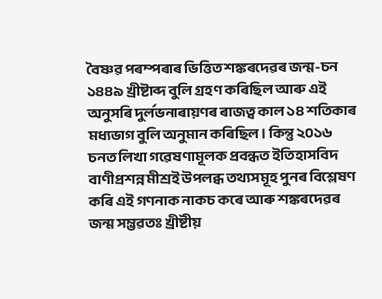বৈষ্ণৱ পৰম্পৰাৰ ভিত্তিত শঙ্কৰদেৱৰ জন্ম-চন ১৪৪৯ খ্ৰীষ্টাব্দ বুলি গ্ৰহণ কৰিছিল আৰু এই অনুসৰি দুৰ্লভনাৰায়ণৰ ৰাজত্ব কাল ১৪ শতিকাৰ মধ্যভাগ বুলি অনুমান কৰিছিল। কিন্তু ২০১৬ চনত লিখা গৱেষণামূলক প্ৰবন্ধত ইতিহাসবিদ বাণীপ্ৰশন্ন মীশ্ৰই উপলব্ধ তথ্যসমূহ পুনৰ বিশ্লেষণ কৰি এই গণনাক নাকচ কৰে আৰু শঙ্কৰদেৱৰ জন্ম সম্ভৱতঃ খ্ৰীষ্টীয়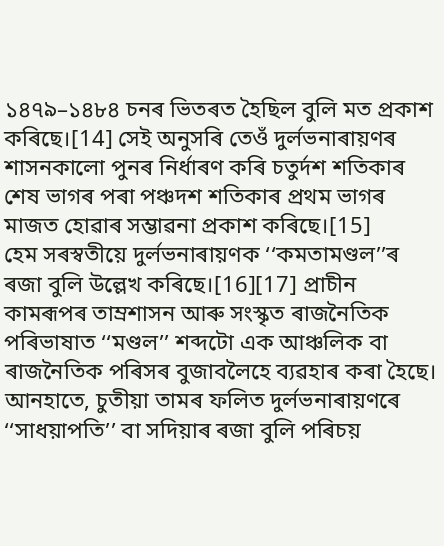১৪৭৯–১৪৮৪ চনৰ ভিতৰত হৈছিল বুলি মত প্ৰকাশ কৰিছে।[14] সেই অনুসৰি তেওঁ দুৰ্লভনাৰায়ণৰ শাসনকালো পুনৰ নিৰ্ধাৰণ কৰি চতুৰ্দশ শতিকাৰ শেষ ভাগৰ পৰা পঞ্চদশ শতিকাৰ প্ৰথম ভাগৰ মাজত হোৱাৰ সম্ভাৱনা প্ৰকাশ কৰিছে।[15]
হেম সৰস্বতীয়ে দুৰ্লভনাৰায়ণক ‘‘কমতামণ্ডল’’ৰ ৰজা বুলি উল্লেখ কৰিছে।[16][17] প্ৰাচীন কামৰূপৰ তাম্ৰশাসন আৰু সংস্কৃত ৰাজনৈতিক পৰিভাষাত ‘‘মণ্ডল’’ শব্দটো এক আঞ্চলিক বা ৰাজনৈতিক পৰিসৰ বুজাবলৈহে ব্যৱহাৰ কৰা হৈছে। আনহাতে, চুতীয়া তামৰ ফলিত দুৰ্লভনাৰায়ণৰে ‘‘সাধয়াপতি’’ বা সদিয়াৰ ৰজা বুলি পৰিচয়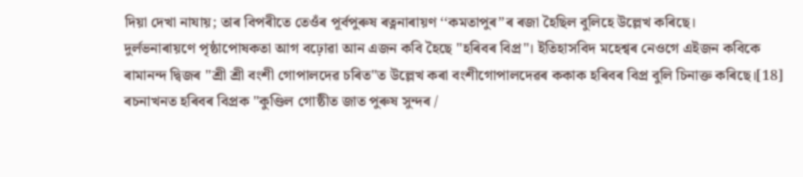দিয়া দেখা নাযায়; তাৰ বিপৰীতে তেওঁৰ পূৰ্বপুৰুষ ৰত্ননাৰায়ণ ‘‘কমতাপুৰ’’ৰ ৰজা হৈছিল বুলিহে উল্লেখ কৰিছে।
দুৰ্লভনাৰায়ণে পৃষ্ঠাপোষকতা আগ বঢ়োৱা আন এজন কবি হৈছে "হৰিবৰ বিপ্ৰ"। ইতিহাসবিদ মহেশ্বৰ নেওগে এইজন কবিকে ৰামানন্দ দ্বিজৰ "শ্ৰী শ্ৰী বংশী গোপালদেৱ চৰিত"ত উল্লেখ কৰা বংশীগোপালদেৱৰ ককাক হৰিবৰ বিপ্ৰ বুলি চিনাক্ত কৰিছে।[18] ৰচনাখনত হৰিবৰ বিপ্ৰক "কুণ্ডিল গোষ্ঠীত জাত পুৰুষ সুন্দৰ /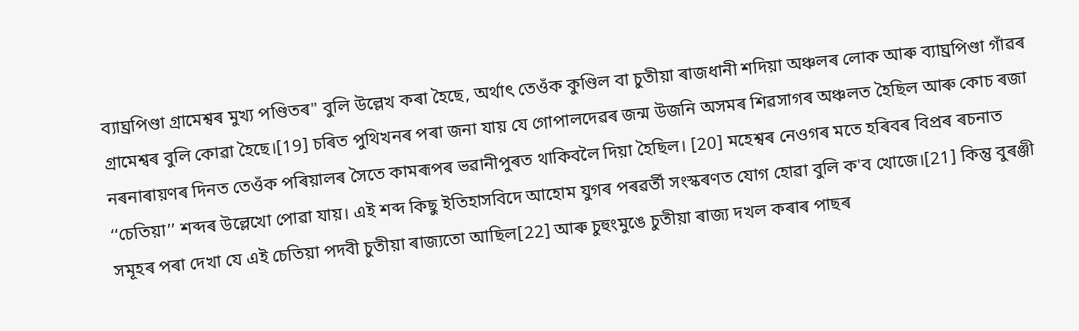ব্যাঘ্ৰপিণ্ডা গ্ৰামেশ্বৰ মুখ্য পণ্ডিতৰ" বুলি উল্লেখ কৰা হৈছে, অৰ্থাৎ তেওঁক কুণ্ডিল বা চুতীয়া ৰাজধানী শদিয়া অঞ্চলৰ লোক আৰু ব্যাঘ্ৰপিণ্ডা গাঁৱৰ গ্ৰামেশ্বৰ বুলি কোৱা হৈছে।[19] চৰিত পুথিখনৰ পৰা জনা যায় যে গোপালদেৱৰ জন্ম উজনি অসমৰ শিৱসাগৰ অঞ্চলত হৈছিল আৰু কোচ ৰজা নৰনাৰায়ণৰ দিনত তেওঁক পৰিয়ালৰ সৈতে কামৰূপৰ ভৱানীপুৰত থাকিবলৈ দিয়া হৈছিল। [20] মহেশ্বৰ নেওগৰ মতে হৰিবৰ বিপ্ৰৰ ৰচনাত ‘‘চেতিয়া’’ শব্দৰ উল্লেখো পোৱা যায়। এই শব্দ কিছু ইতিহাসবিদে আহোম যুগৰ পৰৱৰ্তী সংস্কৰণত যোগ হোৱা বুলি ক'ব খোজে।[21] কিন্তু বুৰঞ্জী সমূহৰ পৰা দেখা যে এই চেতিয়া পদবী চুতীয়া ৰাজ্যতো আছিল[22] আৰু চুহুংমুঙে চুতীয়া ৰাজ্য দখল কৰাৰ পাছৰ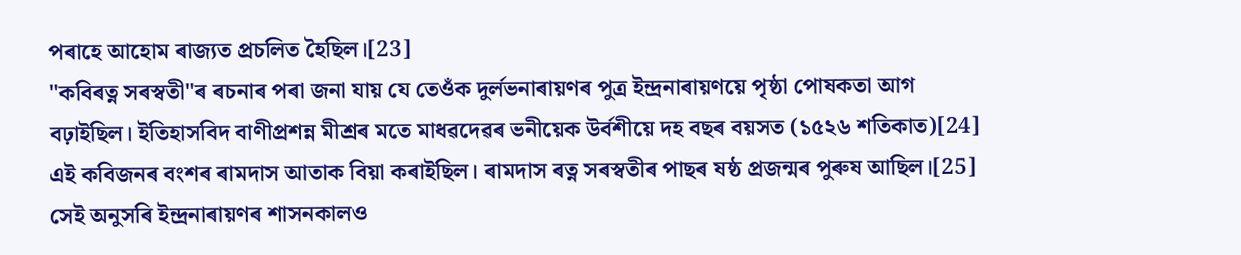পৰাহে আহোম ৰাজ্যত প্ৰচলিত হৈছিল।[23]
"কবিৰত্ন সৰস্বতী"ৰ ৰচনাৰ পৰা জনা যায় যে তেওঁক দুৰ্লভনাৰায়ণৰ পুত্ৰ ইন্দ্ৰনাৰায়ণয়ে পৃষ্ঠা পোষকতা আগ বঢ়াইছিল। ইতিহাসবিদ বাণীপ্ৰশন্ন মীশ্ৰৰ মতে মাধৱদেৱৰ ভনীয়েক উৰ্বশীয়ে দহ বছৰ বয়সত (১৫২৬ শতিকাত)[24] এই কবিজনৰ বংশৰ ৰামদাস আতাক বিয়া কৰাইছিল। ৰামদাস ৰত্ন সৰস্বতীৰ পাছৰ ষষ্ঠ প্ৰজন্মৰ পুৰুষ আছিল।[25] সেই অনুসৰি ইন্দ্ৰনাৰায়ণৰ শাসনকালও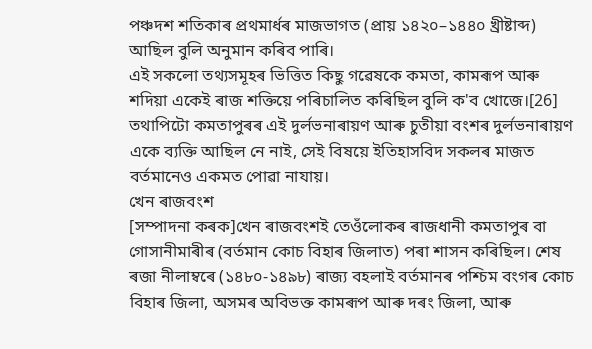পঞ্চদশ শতিকাৰ প্ৰথমাৰ্ধৰ মাজভাগত (প্ৰায় ১৪২০–১৪৪০ খ্ৰীষ্টাব্দ) আছিল বুলি অনুমান কৰিব পাৰি।
এই সকলো তথ্যসমূহৰ ভিত্তিত কিছু গৱেষকে কমতা, কামৰূপ আৰু শদিয়া একেই ৰাজ শক্তিয়ে পৰিচালিত কৰিছিল বুলি ক'ব খোজে।[26] তথাপিটো কমতাপুৰৰ এই দুৰ্লভনাৰায়ণ আৰু চুতীয়া বংশৰ দুৰ্লভনাৰায়ণ একে ব্যক্তি আছিল নে নাই, সেই বিষয়ে ইতিহাসবিদ সকলৰ মাজত বৰ্তমানেও একমত পোৱা নাযায়।
খেন ৰাজবংশ
[সম্পাদনা কৰক]খেন ৰাজবংশই তেওঁলোকৰ ৰাজধানী কমতাপুৰ বা গোসানীমাৰীৰ (বৰ্তমান কোচ বিহাৰ জিলাত) পৰা শাসন কৰিছিল। শেষ ৰজা নীলাম্বৰে (১৪৮০-১৪৯৮) ৰাজ্য বহলাই বৰ্তমানৰ পশ্চিম বংগৰ কোচ বিহাৰ জিলা, অসমৰ অবিভক্ত কামৰূপ আৰু দৰং জিলা, আৰু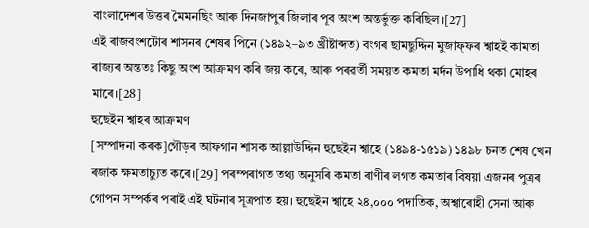বাংলাদেশৰ উত্তৰ মৈমনছিং আৰু দিনজাপুৰ জিলাৰ পূব অংশ অন্তৰ্ভুক্ত কৰিছিল।[27]
এই ৰাজবংশটোৰ শাসনৰ শেষৰ পিনে (১৪৯২–৯৩ খ্ৰীষ্টাব্দত) বংগৰ ছামছুদ্দিন মুজাফ্ফৰ শ্বাহই কামতা ৰাজ্যৰ অন্ততঃ কিছু অংশ আক্ৰমণ কৰি জয় কৰে, আৰু পৰৱৰ্তী সময়ত কমতা মৰ্দন উপাধি থকা মোহৰ মাৰে।[28]
হুছেইন শ্বাহৰ আক্ৰমণ
[সম্পাদনা কৰক]গৌড়ৰ আফগান শাসক আল্লাউদ্দিন হুছেইন শ্বাহে (১৪৯৪-১৫১৯) ১৪৯৮ চনত শেষ খেন ৰজাক ক্ষমতাচ্যুত কৰে।[29] পৰম্পৰাগত তথ্য অনুসৰি কমতা ৰাণীৰ লগত কমতাৰ বিষয়া এজনৰ পুত্ৰৰ গোপন সম্পৰ্কৰ পৰাই এই ঘটনাৰ সূত্ৰপাত হয়। হুছেইন শ্বাহে ২৪,০০০ পদাতিক, অশ্বাৰোহী সেনা আৰু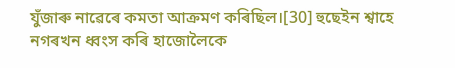যুঁজাৰু নাৱেৰে কমতা আক্ৰমণ কৰিছিল।[30] হুছেইন শ্বাহে নগৰখন ধ্বংস কৰি হাজোলৈকে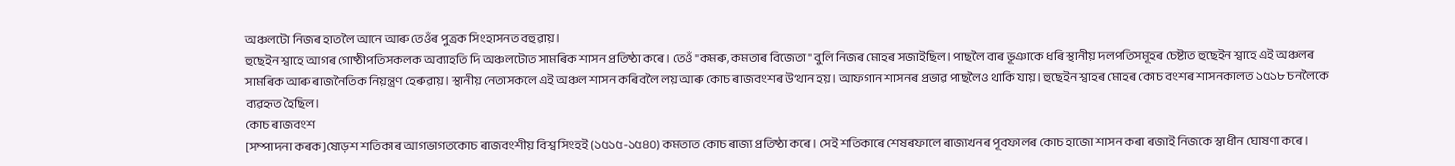অঞ্চলটো নিজৰ হাতলৈ আনে আৰু তেওঁৰ পুত্ৰক সিংহাসনত বহুৱায়।
হুছেইন শ্বাহে আগৰ গোষ্ঠীপতিসকলক অব্যাহতি দি অঞ্চলটোত সামৰিক শাসন প্ৰতিষ্ঠা কৰে। তেওঁ "কমৰু, কমতাৰ বিজেতা" বুলি নিজৰ মোহৰ সজাইছিল। পাছলৈ বাৰ ভূঞাকে ধৰি স্থানীয় দলপতিসমূহৰ চেষ্টাত হুছেইন শ্বাহে এই অঞ্চলৰ সামৰিক আৰু ৰাজনৈতিক নিয়ন্ত্ৰণ হেৰুৱায়। স্থানীয় নেতাসকলে এই অঞ্চল শাসন কৰিবলৈ লয় আৰু কোচ ৰাজবংশৰ উত্থান হয়। আফগান শাসনৰ প্ৰভাৱ পাছলৈও থাকি যায়। হুছেইন শ্বাহৰ মোহৰ কোচ বংশৰ শাসনকালত ১৫১৮ চনলৈকে ব্যৱহৃত হৈছিল।
কোচ ৰাজবংশ
[সম্পাদনা কৰক]ষোড়শ শতিকাৰ আগভাগতকোচ ৰাজবংশীয় বিশ্ব সিংহই (১৫১৫-১৫৪০) কমতাত কোচ ৰাজ্য প্ৰতিষ্ঠা কৰে। সেই শতিকাৰে শেষৰফালে ৰাজ্যখনৰ পূবফালৰ কোচ হাজো শাসন কৰা ৰজাই নিজকে স্বাধীন ঘোষণা কৰে।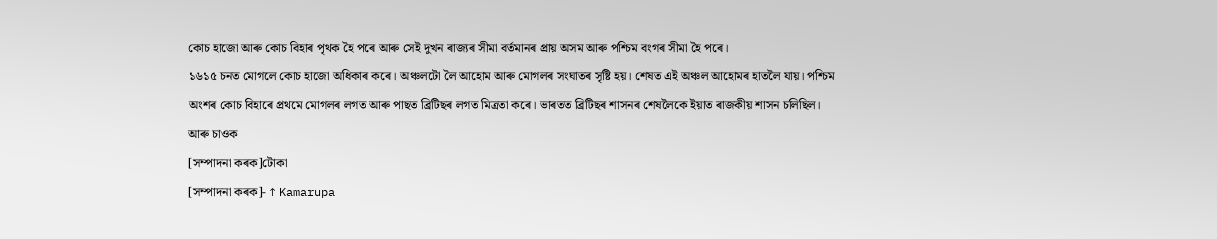কোচ হাজো আৰু কোচ বিহাৰ পৃথক হৈ পৰে আৰু সেই দুখন ৰাজ্যৰ সীমা বৰ্তমানৰ প্ৰায় অসম আৰু পশ্চিম বংগৰ সীমা হৈ পৰে।
১৬১৫ চনত মোগলে কোচ হাজো অধিকাৰ কৰে। অঞ্চলটো লৈ আহোম আৰু মোগলৰ সংঘাতৰ সৃষ্টি হয়। শেষত এই অঞ্চল আহোমৰ হাতলৈ যায়। পশ্চিম অংশৰ কোচ বিহাৰে প্ৰথমে মোগলৰ লগত আৰু পাছত ব্ৰিটিছৰ লগত মিত্ৰতা কৰে। ভাৰতত ব্ৰিটিছৰ শাসনৰ শেষলৈকে ইয়াত ৰাজকীয় শাসন চলিছিল।
আৰু চাওক
[সম্পাদনা কৰক]টোকা
[সম্পাদনা কৰক]- ↑ Kamarupa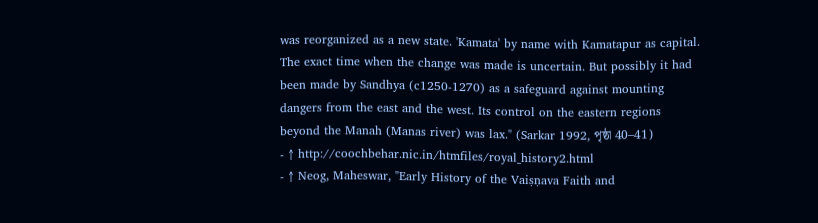was reorganized as a new state. 'Kamata' by name with Kamatapur as capital. The exact time when the change was made is uncertain. But possibly it had been made by Sandhya (c1250-1270) as a safeguard against mounting dangers from the east and the west. Its control on the eastern regions beyond the Manah (Manas river) was lax." (Sarkar 1992, পৃষ্ঠা 40–41)
- ↑ http://coochbehar.nic.in/htmfiles/royal_history2.html
- ↑ Neog, Maheswar, "Early History of the Vaiṣṇava Faith and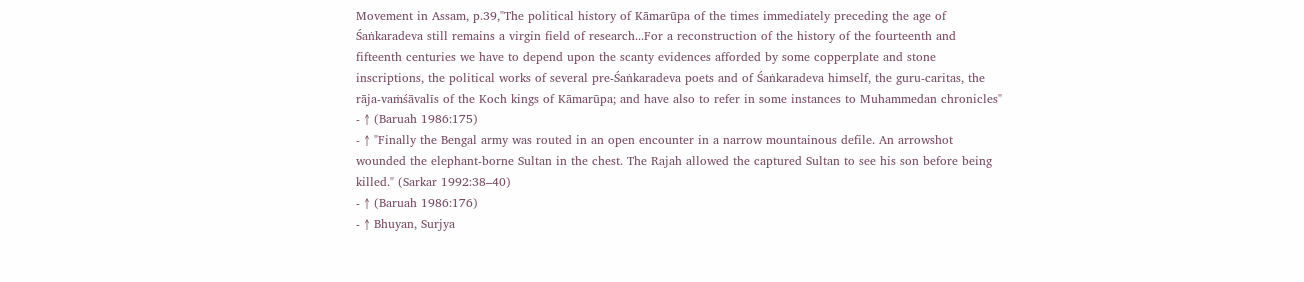Movement in Assam, p.39,"The political history of Kāmarūpa of the times immediately preceding the age of Śaṅkaradeva still remains a virgin field of research...For a reconstruction of the history of the fourteenth and fifteenth centuries we have to depend upon the scanty evidences afforded by some copperplate and stone inscriptions, the political works of several pre-Śaṅkaradeva poets and of Śaṅkaradeva himself, the guru-caritas, the rāja-vaṁśāvalīs of the Koch kings of Kāmarūpa; and have also to refer in some instances to Muhammedan chronicles"
- ↑ (Baruah 1986:175)
- ↑ "Finally the Bengal army was routed in an open encounter in a narrow mountainous defile. An arrowshot wounded the elephant-borne Sultan in the chest. The Rajah allowed the captured Sultan to see his son before being killed." (Sarkar 1992:38–40)
- ↑ (Baruah 1986:176)
- ↑ Bhuyan, Surjya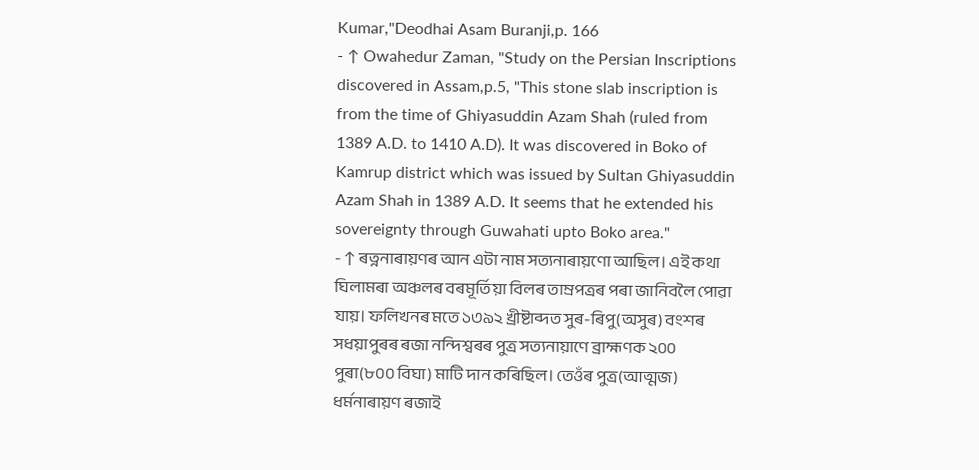Kumar,"Deodhai Asam Buranji,p. 166
- ↑ Owahedur Zaman, "Study on the Persian Inscriptions discovered in Assam,p.5, "This stone slab inscription is from the time of Ghiyasuddin Azam Shah (ruled from 1389 A.D. to 1410 A.D). It was discovered in Boko of Kamrup district which was issued by Sultan Ghiyasuddin Azam Shah in 1389 A.D. It seems that he extended his sovereignty through Guwahati upto Boko area."
- ↑ ৰত্ননাৰায়ণৰ আন এটা নাম সত্যনাৰায়ণো আছিল। এই কথা ঘিলামৰা অঞ্চলৰ বৰমূৰ্তিয়া বিলৰ তাম্ৰপত্ৰৰ পৰা জানিবলৈ পোৱা যায়। ফলিখনৰ মতে ১৩৯২ খ্ৰীষ্টাব্দত সুৰ-ৰিপু(অসুৰ) বংশৰ সধয়াপুৰৰ ৰজা নন্দিশ্বৰৰ পুত্ৰ সত্যনায়াণে ব্ৰাহ্মণক ২০০ পুৰা(৮০০ বিঘা) মাটি দান কৰিছিল। তেওঁৰ পুত্ৰ(আত্মজ) ধৰ্মনাৰায়ণ ৰজাই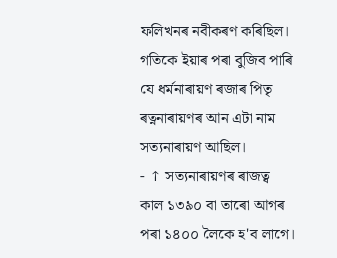ফলিখনৰ নবীকৰণ কৰিছিল। গতিকে ইয়াৰ পৰা বুজিব পাৰি যে ধৰ্মনাৰায়ণ ৰজাৰ পিতৃ ৰত্ননাৰায়ণৰ আন এটা নাম সত্যনাৰায়ণ আছিল।
- ↑ সত্যনাৰায়ণৰ ৰাজত্ব কাল ১৩৯০ বা তাৰো আগৰ পৰা ১৪০০ লৈকে হ'ব লাগে।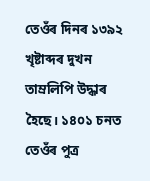তেওঁৰ দিনৰ ১৩৯২ খৃষ্টাব্দৰ দুখন তাম্ৰলিপি উদ্ধাৰ হৈছে। ১৪০১ চনত তেওঁৰ পুত্ৰ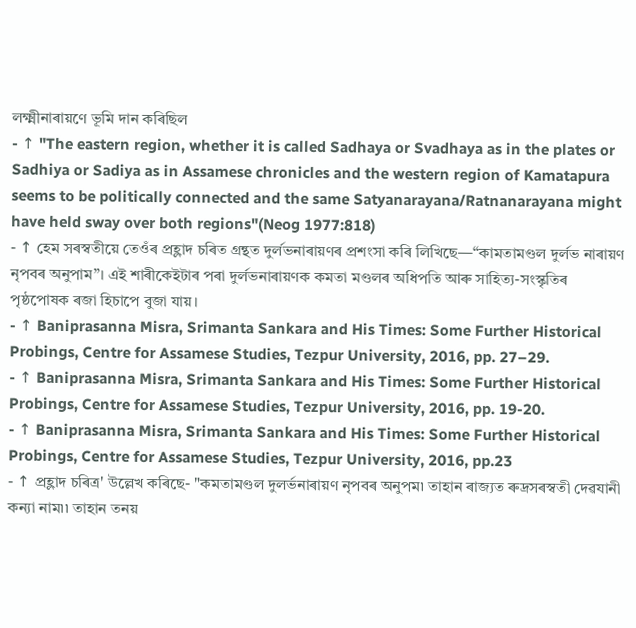লক্ষ্মীনাৰায়ণে ভূমি দান কৰিছিল
- ↑ "The eastern region, whether it is called Sadhaya or Svadhaya as in the plates or Sadhiya or Sadiya as in Assamese chronicles and the western region of Kamatapura seems to be politically connected and the same Satyanarayana/Ratnanarayana might have held sway over both regions"(Neog 1977:818)
- ↑ হেম সৰস্বতীয়ে তেওঁৰ প্ৰহ্লাদ চৰিত গ্ৰন্থত দুৰ্লভনাৰায়ণৰ প্ৰশংসা কৰি লিখিছে—“কামতামণ্ডল দুৰ্লভ নাৰায়ণ নৃপবৰ অনুপাম”। এই শাৰীকেইটাৰ পৰা দুৰ্লভনাৰায়ণক কমতা মণ্ডলৰ অধিপতি আৰু সাহিত্য-সংস্কৃতিৰ পৃষ্ঠপোষক ৰজা হিচাপে বুজা যায়।
- ↑ Baniprasanna Misra, Srimanta Sankara and His Times: Some Further Historical Probings, Centre for Assamese Studies, Tezpur University, 2016, pp. 27–29.
- ↑ Baniprasanna Misra, Srimanta Sankara and His Times: Some Further Historical Probings, Centre for Assamese Studies, Tezpur University, 2016, pp. 19-20.
- ↑ Baniprasanna Misra, Srimanta Sankara and His Times: Some Further Historical Probings, Centre for Assamese Studies, Tezpur University, 2016, pp.23
- ↑ প্ৰহ্লাদ চৰিত্ৰ' উল্লেখ কৰিছে- "কমতামণ্ডল দুলৰ্ভনাৰায়ণ নৃপবৰ অনুপম৷ তাহান ৰাজ্যত ৰুদ্ৰসৰস্বতী দেৱযানী কন্যা নাম৷৷ তাহান তনয়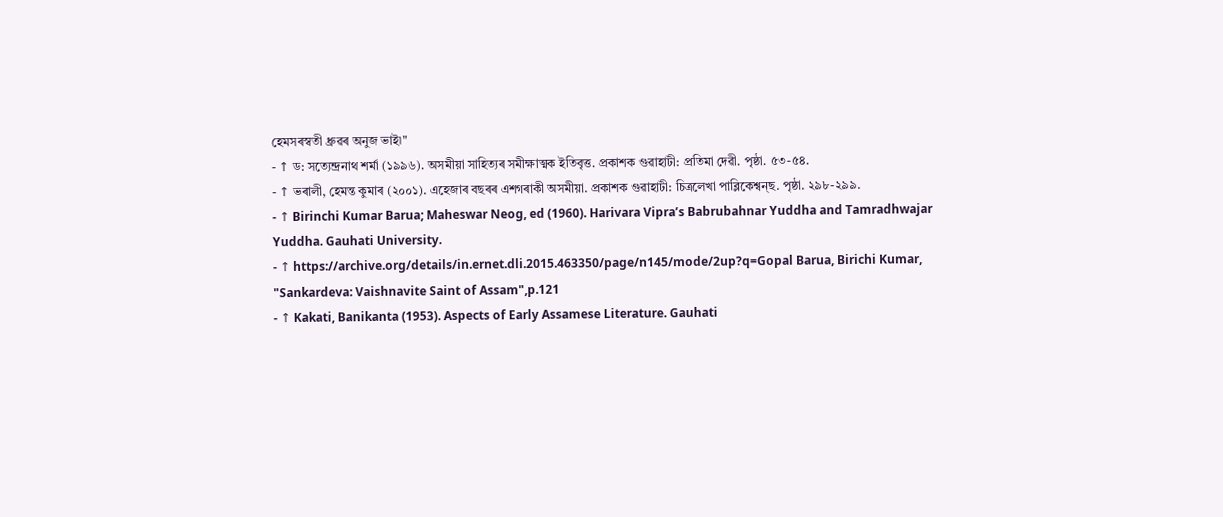হেমসৰস্বতী ধ্ৰুৱৰ অনুজ ভাই৷"
- ↑ ড: সত্যেন্দ্ৰনাথ শৰ্মা (১৯৯৬). অসমীয়া সাহিত্যৰ সমীক্ষাত্মক ইতিবৃত্ত. প্ৰকাশক গুৱাহাটী: প্ৰতিমা দেৱী. পৃষ্ঠা. ৫৩-৫৪.
- ↑ ভৰালী, হেমন্ত কুমাৰ (২০০১). এহেজাৰ বছৰৰ এশগৰাকী অসমীয়া. প্ৰকাশক গুৱাহাটী: চিত্ৰলেখা পাব্লিকেশ্বন্ছ. পৃষ্ঠা. ২৯৮-২৯৯.
- ↑ Birinchi Kumar Barua; Maheswar Neog, ed (1960). Harivara Vipra’s Babrubahnar Yuddha and Tamradhwajar Yuddha. Gauhati University.
- ↑ https://archive.org/details/in.ernet.dli.2015.463350/page/n145/mode/2up?q=Gopal Barua, Birichi Kumar, "Sankardeva: Vaishnavite Saint of Assam",p.121
- ↑ Kakati, Banikanta (1953). Aspects of Early Assamese Literature. Gauhati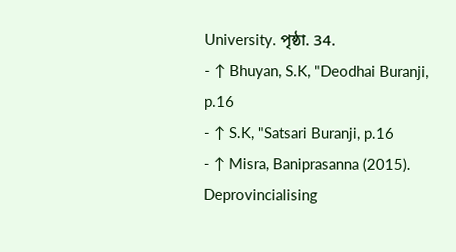University. পৃষ্ঠা. 34.
- ↑ Bhuyan, S.K, "Deodhai Buranji, p.16
- ↑ S.K, "Satsari Buranji, p.16
- ↑ Misra, Baniprasanna (2015). Deprovincialising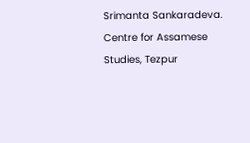Srimanta Sankaradeva. Centre for Assamese Studies, Tezpur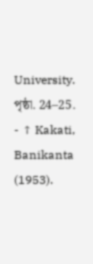University. পৃষ্ঠা. 24–25.
- ↑ Kakati, Banikanta (1953).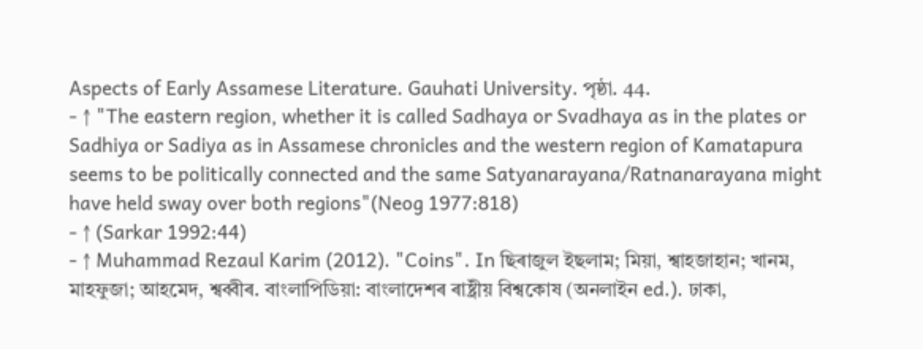Aspects of Early Assamese Literature. Gauhati University. পৃষ্ঠা. 44.
- ↑ "The eastern region, whether it is called Sadhaya or Svadhaya as in the plates or Sadhiya or Sadiya as in Assamese chronicles and the western region of Kamatapura seems to be politically connected and the same Satyanarayana/Ratnanarayana might have held sway over both regions"(Neog 1977:818)
- ↑ (Sarkar 1992:44)
- ↑ Muhammad Rezaul Karim (2012). "Coins". In ছিৰাজুল ইছলাম; মিয়া, শ্বাহজাহান; খানম, মাহফুজা; আহমেদ, শ্বব্বীৰ. বাংলাপিডিয়া: বাংলাদেশৰ ৰাষ্ট্ৰীয় বিশ্বকোষ (অনলাইন ed.). ঢাকা,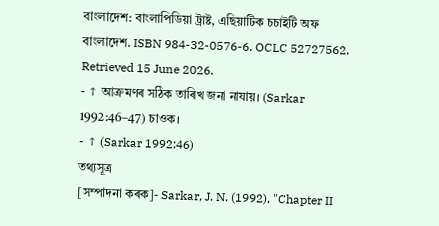বাংলাদেশ: বাংলাপিডিয়া ট্ৰাষ্ট, এছিয়াটিক চচাইটি অফ বাংলাদেশ. ISBN 984-32-0576-6. OCLC 52727562. Retrieved 15 June 2026.
- ↑ আক্ৰমণৰ সঠিক তাৰিখ জনা নাযায়। (Sarkar 1992:46–47) চাওক।
- ↑ (Sarkar 1992:46)
তথ্যসূত্ৰ
[সম্পাদনা কৰক]- Sarkar, J. N. (1992), "Chapter II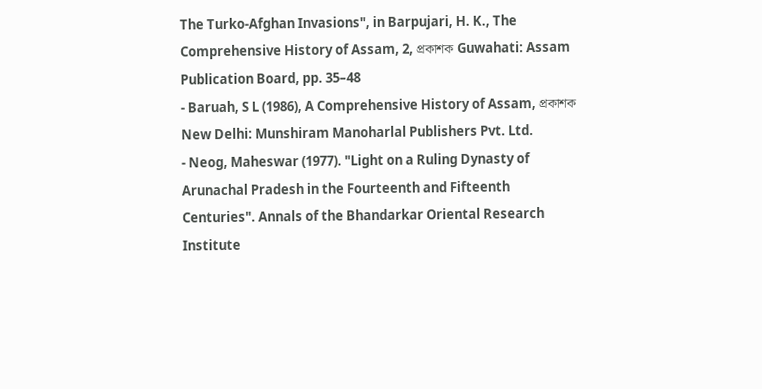The Turko-Afghan Invasions", in Barpujari, H. K., The Comprehensive History of Assam, 2, প্ৰকাশক Guwahati: Assam Publication Board, pp. 35–48
- Baruah, S L (1986), A Comprehensive History of Assam, প্ৰকাশক New Delhi: Munshiram Manoharlal Publishers Pvt. Ltd.
- Neog, Maheswar (1977). "Light on a Ruling Dynasty of Arunachal Pradesh in the Fourteenth and Fifteenth Centuries". Annals of the Bhandarkar Oriental Research Institute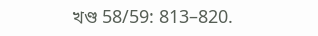খণ্ড 58/59: 813–820.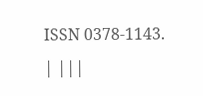ISSN 0378-1143.
| |||